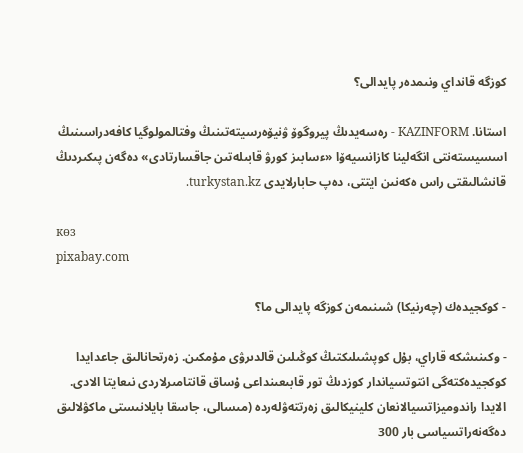كوزگە قانداي ونىمدەر پايدالى؟

استانا. KAZINFORM - رەسەيدىڭ پيروگوۆ ۋنيۆەرسيتەتىنىڭ وفتالمولوگيا كافەدراسىنىڭ اسسيستەنتى انگەلينا كازانسيەۆا «ءسابىز كورۋ قابىلەتىن جاقسارتادى» دەگەن پىكىردىڭ قانشالىقتى راس ەكەنىن ايتتى، دەپ حابارلايدى turkystan.kz.

көз
pixabay.com

- كوكجيدەك (چەرنيكا) شىنىمەن كوزگە پايدالى ما؟

- وكىنىشكە قاراي، بۇل كوپشىلىكتىڭ كوڭىلىن قالدىرۋى مۇمكىن. زەرتحانالىق جاعدايدا كوكجيدەكتەگى انتوتسياندار كوزدىڭ تور قابىعىنداعى ۇساق قانتامىرلاردى نىعايتا الادى. الايدا راندوميزاتسيالانعان كلينيكالىق زەرتتەۋلەردە (مىسالى، جاسقا بايلانىستى ماكۋلالىق دەگەنەراتسياسى بار 300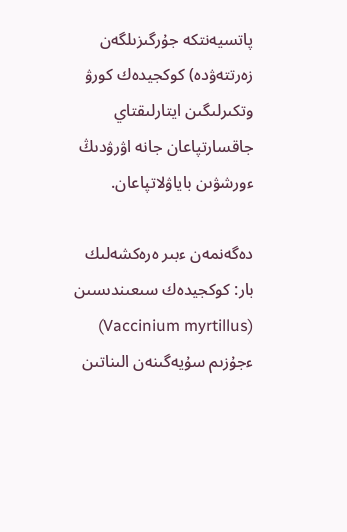پاتسيەنتكە جۇرگىزىلگەن زەرتتەۋدە) كوكجيدەك كورۋ وتكىرلىگىن ايتارلىقتاي جاقسارتپاعان جانە اۋرۋدىڭ ءورشۋىن باياۋلاتپاعان.

دەگەنمەن ءبىر ەرەكشەلىك بار: كوكجيدەك سىعىندىسىن (Vaccinium myrtillus) ءجۇزىم سۇيەگىنەن الىناتىن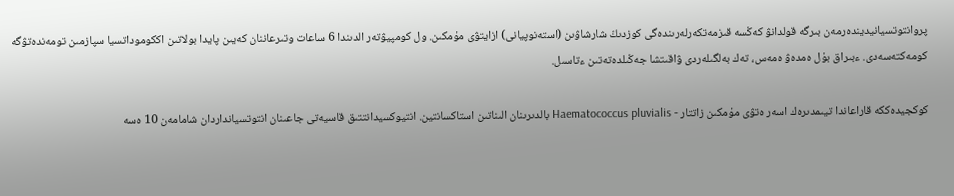پروانتوتسيانيديندەرمەن بىرگە قولدانۋ كەڭسە قىزمەتكەرلەرىندەگى كوزدىڭ شارشاۋىن (استەنوپيانى) ازايتۋى مۇمكىن. ول كومپيۋتەر الدىندا 6 ساعات وتىرعاننان كەيىن پايدا بولاتىن اككوموداتسيا سپازمىن تومەندەتۋگە كومەكتەسەدى. ءبىراق بۇل ەمدەۋ ەمەس، تەك بەلگىلەردى ۋاقىتشا جەڭىلدەتەتىن ءتاسىل.

كوكجيدەككە قاراعاندا تيىمدىرەك اسەر ەتۋى مۇمكىن زاتتار - Haematococcus pluvialis بالدىرىنان الىناتىن استاكسانتين. انتيوكسيدانتتىق قاسيەتى جاعىنان انتوتسيانداردان شامامەن 10 ەسە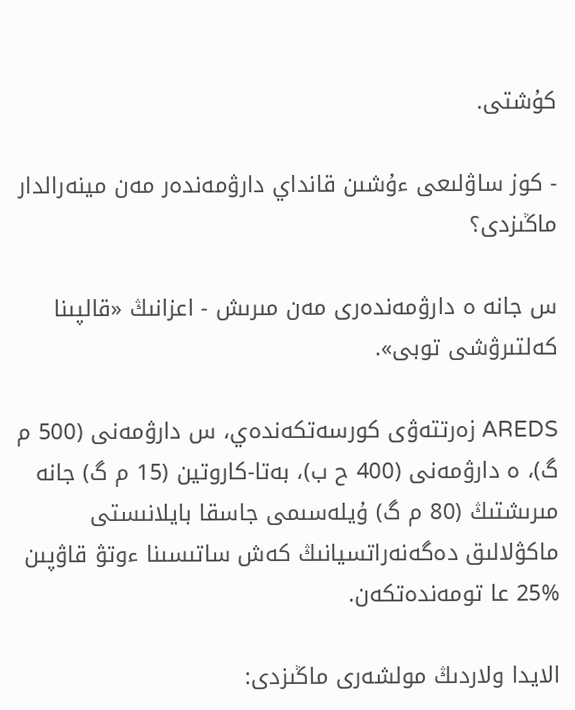كۇشتى.

- كوز ساۋلىعى ءۇشىن قانداي دارۋمەندەر مەن مينەرالدار ماڭىزدى؟

س جانە ە دارۋمەندەرى مەن مىرىش - اعزانىڭ «قالپىنا كەلتىرۋشى توبى».

AREDS زەرتتەۋى كورسەتكەندەي، س دارۋمەنى (500 م گ)، ە دارۋمەنى (400 ح ب)، بەتا-كاروتين (15 م گ) جانە مىرىشتىڭ (80 م گ) ۇيلەسىمى جاسقا بايلانىستى ماكۋلالىق دەگەنەراتسيانىڭ كەش ساتىسىنا ءوتۋ قاۋپىن %25 عا تومەندەتكەن.

الايدا ولاردىڭ مولشەرى ماڭىزدى: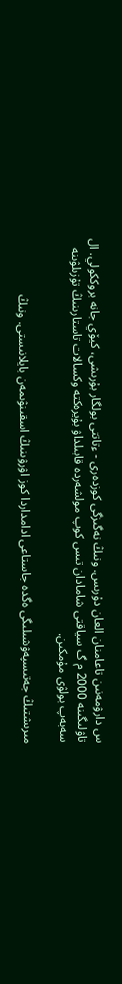س دارۋمەنىن تاعامنان العان دۇرىس. ونىڭ نەگىزگى كوزدەرى - ءتاتتى بولگار بۇرىشى، كيۆي جانە بروككولي. ال تاۋلىگىنە 2000 م گ سياقتى شامادان تىس كوپ مولشەردە قابىلداۋ بۇيرەكتە وكسالات تاستارىنىڭ تۇزىلۋىنە سەبەپ بولۋى مۇمكىن.

مىرىشتىڭ جەتىسپەۋشىلىگى ەگدە جاستاعى ادامداردا كوز اۋرۋىنىڭ اسقىنۋىمەن بايلانىستى. ونىڭ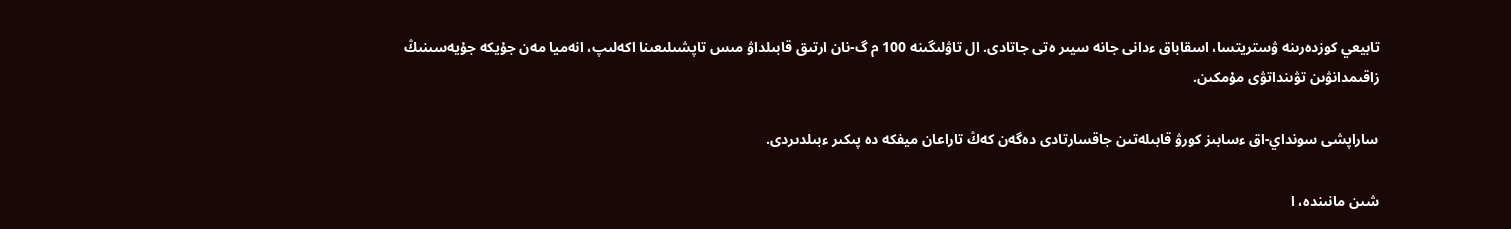تابيعي كوزدەرىنە ۋستريتسا، اسقاباق ءدانى جانە سيىر ەتى جاتادى. ال تاۋلىگىنە 100 م گ-نان ارتىق قابىلداۋ مىس تاپشىلىعىنا اكەلىپ، انەميا مەن جۇيكە جۇيەسىنىڭ زاقىمدانۋىن تۋىنداتۋى مۇمكىن.

ساراپشى سونداي-اق ءسابىز كورۋ قابىلەتىن جاقسارتادى دەگەن كەڭ تاراعان ميفكە دە پىكىر ءبىلدىردى.

شىن مانىندە، ا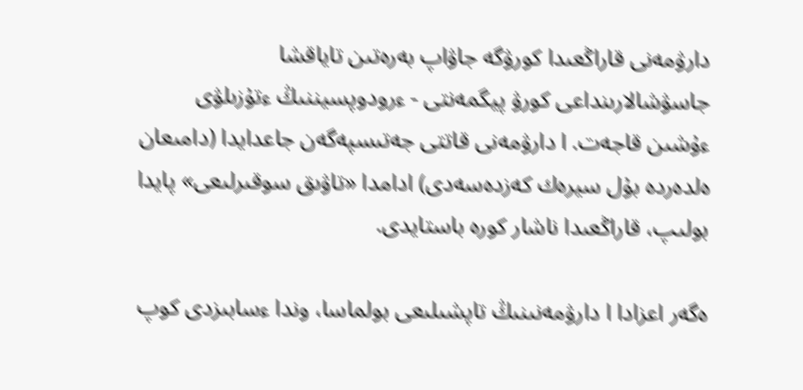دارۋمەنى قاراڭعىدا كورۋگە جاۋاپ بەرەتىن تاياقشا جاسۋشالارىنداعى كورۋ پيگمەنتى - ءرودوپسيننىڭ ءتۇزىلۋى ءۇشىن قاجەت. ا دارۋمەنى قاتتى جەتىسپەگەن جاعدايدا (دامىعان ەلدەردە بۇل سيرەك كەزدەسەدى) ادامدا «تاۋىق سوقىرلىعى» پايدا بولىپ، قاراڭعىدا ناشار كورە باستايدى.

ەگەر اعزادا ا دارۋمەنىنىڭ تاپشىلىعى بولماسا، وندا ءسابىزدى كوپ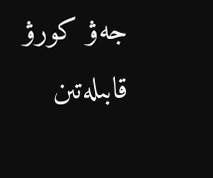جەۋ كورۋ قابىلەتىن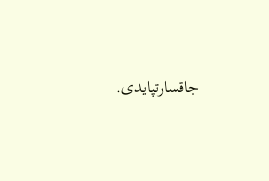جاقسارتپايدى.